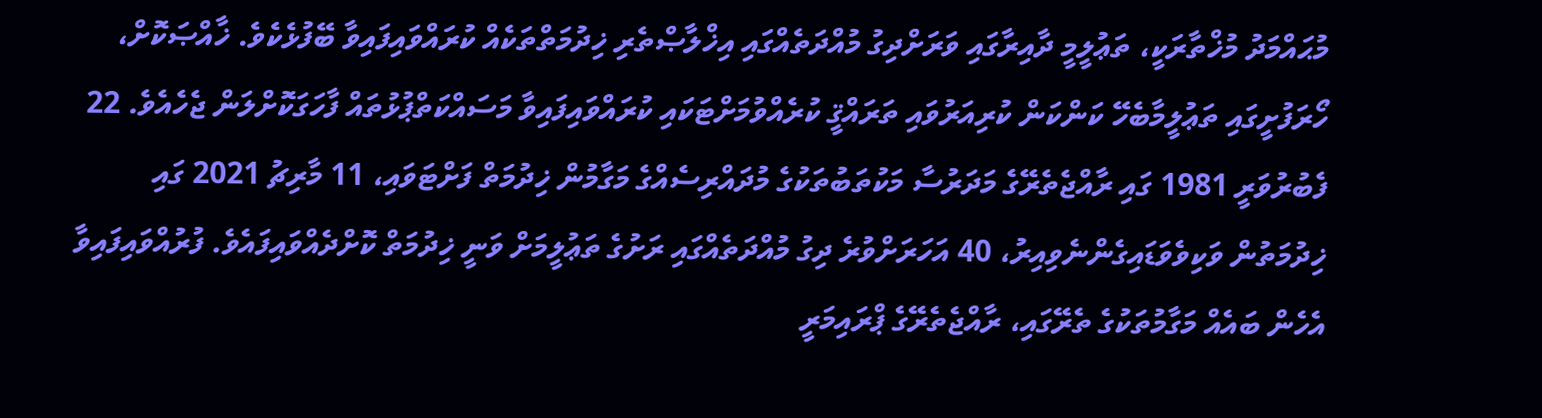މުޙައްމަދު މުޚްތާރަކީ، ތަޢުލީމީ ދާއިރާގައި ވަރަށްދިގު މުއްދަތެއްގައި އިޚްލާޞްތެރި ޚިދުމަތްތަކެއް ކުރައްވައިފައިވާ ބޭފުޅެކެވެ. ޚާއްޞަކޮށް، ހޯރަފުށީގައި ތަޢުލީމާބެހޭ ކަންކަން ކުރިއަރުވައި ތަރައްޤީ ކުރެއްވުމަށްޓަކައި ކުރައްވައިފައިވާ މަސައްކަތްޕުޅުތައް ފާހަގަކޮށްލަން ޖެހެއެވެ. 22 ފެބުރުވަރީ 1981 ގައި ރާއްޖެތެރޭގެ މަދަރުސާ މަކުތަބުތަކުގެ މުދައްރިސެއްގެ މަގާމުން ޚިދުމަތް ފަށްޓަވައި، 11 މާރިޗު 2021 ގައި ޚިދުމަތުން ވަކިވެވަޑައިގެންނެވިއިރު، 40 އަހަރަށްވުރެ ދިގު މުއްދަތެއްގައި ރަށުގެ ތަޢުލީމަށް ވަނީ ޚިދުމަތް ކޮށްދެއްވައިފައެވެ. ފުރުއްވައިފައިވާ އެހެން ބައެއް މަގާމުތަކުގެ ތެރޭގައި، ރާއްޖެތެރޭގެ ޕްރައިމަރީ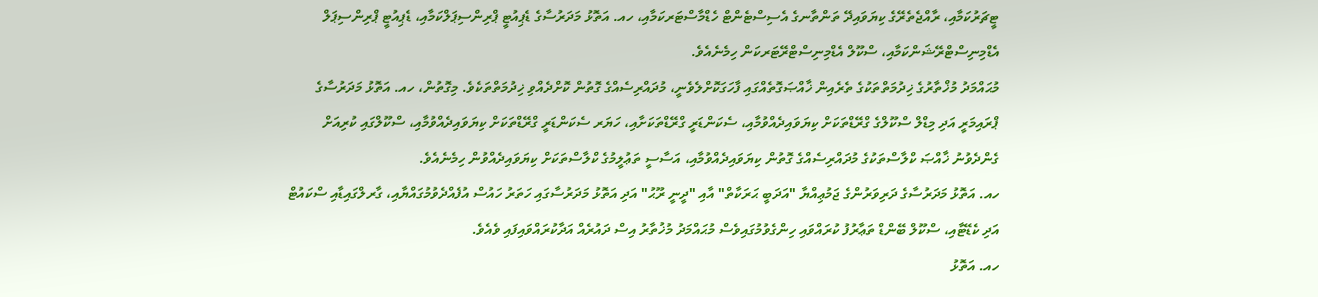ޓީޗަރުކަމާއި، ރާއްޖެތެރޭގެ ކިޔަވައިދޭ ތަންތާނގެ އެސިސްޓެންޓް ހެޑްމާސްޓަރކަމާއި، ހއ. އަތޮޅު މަދަރުސާގެ ޑެޕިއުޓީ ޕްރިންސިޕަލްކަމާއި، ޑެޕިއުޓީ ޕްރިންސިޕަލް އެޑްމިނިސްޓްރޭޝަންކަމާއި، ސްކޫލް އެޑްމިނިސްޓްރޭޓަރކަން ހިމެނެއެވެ.
މުޙައްމަދު މުޚްތާރުގެ ޚިދުމަތްތަކުގެ ތެރެއިން ޚާއްޞަގޮތެއްގައި ފާހަގަކޮށްލެވެނީ، މުދައްރިސެއްގެ ގޮތުން ކޮށްދެއްވި ޚިދުމަތްތަކެވެ. މިގޮތުން، ހއ. އަތޮޅު މަދަރުސާގެ ޕްރައިމަރީ އަދި މިޑްލް ސްކޫލްގެ ގްރޭޑްތަކަށް ކިޔަވައިދެއްވުމާއި، ސެކަންޑަރީ ގްރޭޑްތަކަށާއި، ހަޔަރ ސެކަންޑަރީ ގްރޭޑްތަކަށް ކިޔަވައިދެއްވުމާއި، ސްކޫލްގައި ކުރިއަށް ގެންދެވުނު ޚާއްޞަ ކްލާސްތަކުގެ މުދައްރިސެއްގެ ގޮތުން ކިޔަވައިދެއްވުމާއި، އަސާސީ ތަޢުލީމުގެ ކްލާސްތަކަށް ކިޔަވައިދެއްވުން ހިމެނެއެވެ.
ހއ. އަތޮޅު މަދަރުސާގެ ދަރިވަރުންގެ ޖަމުޢިއްޔާ "އަދަބީ ޙަރަކާތް" އާއި "ދީނީ ރޫޙު" އަދި އަތޮޅު މަދަރުސާގައި ހަތަރު ހައުސް އުފެއްދެވުމުގައްޔާއި، ގާރލްގައިޑާއި ސްކައުޓް އަދި ކެޑޭޓާއި، ސްކޫލް ބޭންޑް ތަޢާރުފު ކުރައްވައި ހިންގެވުމުގައިވެސް މުޙައްމަދު މުޚުތާރު އިސް ދައުރެއް އަދާކުރައްވައިފައި ވެއެވެ.
ހއ. އަތޮޅު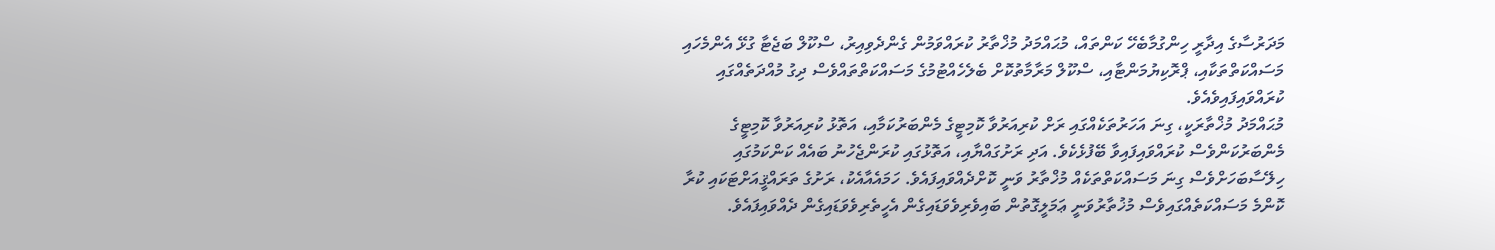މަދަރުސާގެ އިދާރީ ހިންގުމާބެހޭ ކަންތައް، މުޙައްމަދު މުޚްތާރު ކުރައްވަމުން ގެންދެވިއިރު، ސްކޫލް ބަޖެޓާ ގުޅޭ އެންމެހައި މަސައްކަތްތަކާއި، ޕްރޮކިޔުމަންޓާއި، ސްކޫލް މަރާމާތުކޮށް ބެލެހެއްޓުމުގެ މަސައްކަތްތައްވެސް ދިގު މުއްދަތެއްގައި ކުރައްވައިފައިވެއެވެ.
މުޙައްމަދު މުޚްތާރަކީ، ގިނަ އަހަރުތަކެއްގައި ރަށް ކުރިއަރުވާ ކޮމިޓީގެ މެންބަރުކަމާއި، އަތޮޅު ކުރިއަރުވާ ކޮމިޓީގެ މެންބަރުކަންވެސް ކުރައްވައިފައިވާ ބޭފުޅެކެވެ. އަދި ރަށުގައްޔާއި، އަތޮޅުގައި ކުރަންޖެހުނު ބައެއް ކަންކަމުގައި ހިލޭސާބަހަށްވެސް ގިނަ މަސައްކަތްތަކެއް މުޚްތާރު ވަނީ ކޮށްދެއްވައިފައެވެ. ހަމައެއާއެކު، ރަށުގެ ތަރައްޤީއަށްޓަކައި ކުރާ ކޮންމެ މަސައްކަތެއްގައިވެސް މުޚުތާރުވަނީ ޢަމަލީގޮތުން ބައިވެރިވެވަޑައިގެން އެހީތެރިވެވަޑައިގެން ދެއްވައިފައެވެ.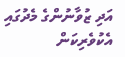އަދި ޒުވާނުންގެ މެދުގައި އެކުވެރިކަން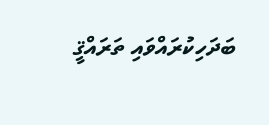ބަދަހިކުރައްވައި ތަރައްޤީ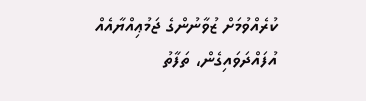ކުރެއްވުމަށް ޒުވާނުންގެ ޖަމުޢިއްޔާއެއް އުފައްދަވައިގެން، ތަފާތު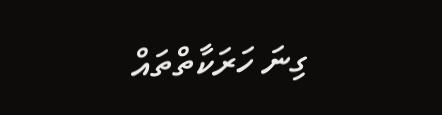ގިނަ ހަރަކާތްތައް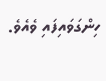ހިންގަވައިފައި ވެއެވެ.